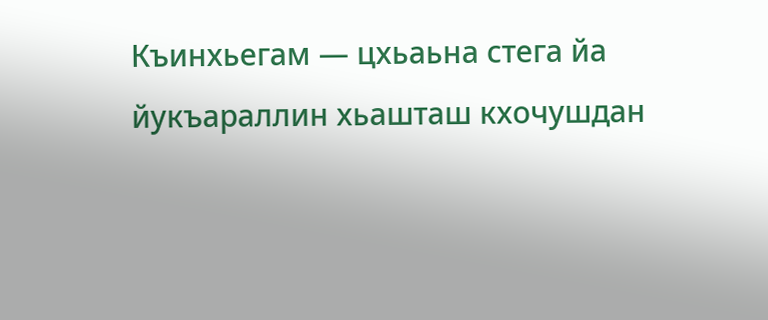Къинхьегам — цхьаьна стега йа йукъараллин хьашташ кхочушдан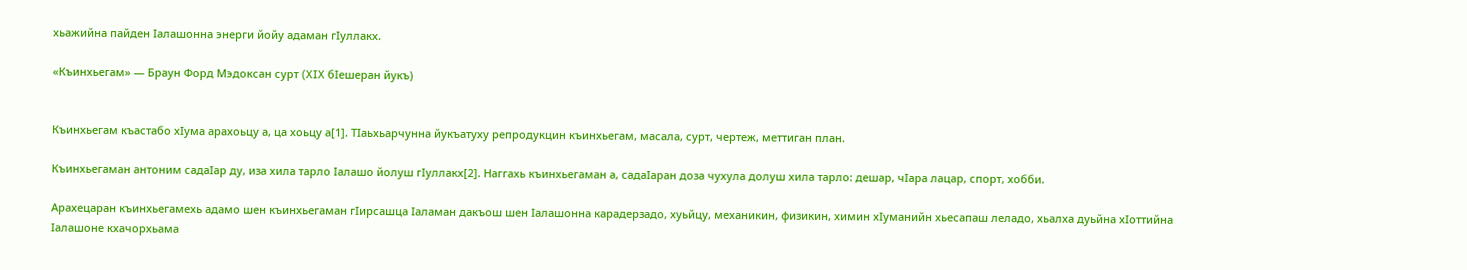хьажийна пайден Ӏалашонна энерги йойу адаман гӀуллакх.

«Къинхьегам» — Браун Форд Мэдоксан сурт (XIX бӀешеран йукъ)


Къинхьегам къастабо хӀума арахоьцу а, ца хоьцу а[1]. ТӀаьхьарчунна йукъатуху репродукцин къинхьегам, масала, сурт, чертеж, меттиган план.

Къинхьегаман антоним садаӀар ду, иза хила тарло Ӏалашо йолуш гӀуллакх[2]. Наггахь къинхьегаман а, садаӀаран доза чухула долуш хила тарло: дешар, чӀара лацар, спорт, хобби.

Арахецаран къинхьегамехь адамо шен къинхьегаман гӀирсашца Ӏаламан дакъош шен Ӏалашонна карадерзадо, хуьйцу, механикин, физикин, химин хӀуманийн хьесапаш леладо, хьалха дуьйна хӀоттийна Ӏалашоне кхачорхьама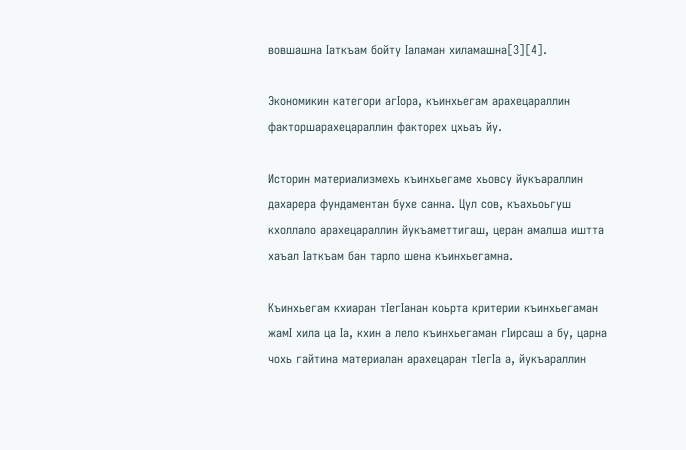вовшашна Ӏаткъам бойту Ӏаламан хиламашна[3][4].

Экономикин категори агӀора, къинхьегам арахецараллин факторшарахецараллин факторех цхьаъ йу.

Историн материализмехь къинхьегаме хьовсу йукъараллин дахарера фундаментан бухе санна. Цул сов, къахьоьгуш кхоллало арахецараллин йукъаметтигаш, церан амалша иштта хаъал Ӏаткъам бан тарло шена къинхьегамна.

Къинхьегам кхиаран тӀегӀанан коьрта критерии къинхьегаман жамӀ хила ца Ӏа, кхин а лело къинхьегаман гӀирсаш а бу, царна чохь гайтина материалан арахецаран тӀегӀа а, йукъараллин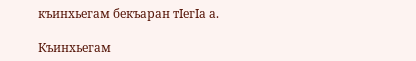къинхьегам бекъаран тӀегӀа а.

Къинхьегам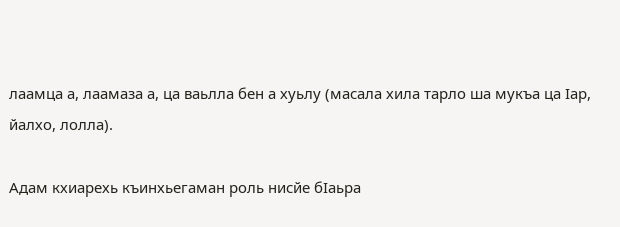лаамца а, лаамаза а, ца ваьлла бен а хуьлу (масала хила тарло ша мукъа ца Ӏар, йалхо, лолла).

Адам кхиарехь къинхьегаман роль нисйе бӀаьра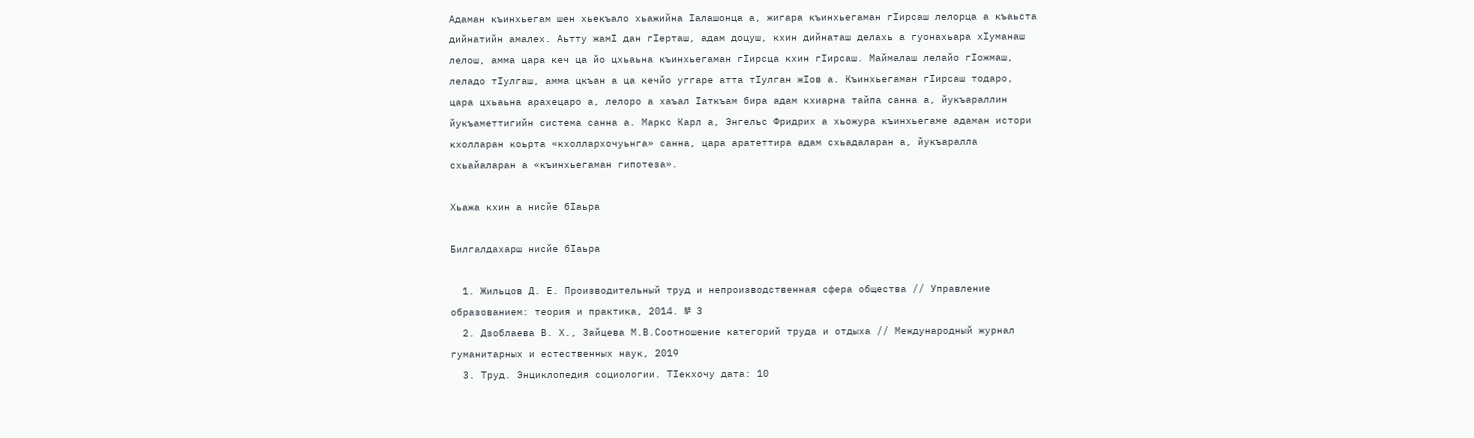Адаман къинхьегам шен хьекъало хьажийна Ӏалашонца а, жигара къинхьегаман гӀирсаш лелорца а къаьста дийнатийн амалех. Аьтту жамӀ дан гӀерташ, адам доцуш, кхин дийнаташ делахь а гуонахьара хӀуманаш лелош, амма цара кеч ца йо цхьаьна къинхьегаман гӀирсца кхин гӀирсаш. Маймалаш лелайо гӀожмаш, леладо тӀулгаш, амма цкъан а ца кечйо уггаре атта тӀулган жӀов а. Къинхьегаман гӀирсаш тодаро, цара цхьаьна арахецаро а, лелоро а хаъал Ӏаткъам бира адам кхиарна тайпа санна а, йукъараллин йукъаметтигийн система санна а. Маркс Карл а, Энгельс Фридрих а хьожура къинхьегаме адаман истори кхолларан коьрта «кхоллархочуьнга» санна, цара аратеттира адам схьадаларан а, йукъаралла схьайаларан а «къинхьегаман гипотеза».

Хьажа кхин а нисйе бӀаьра

Билгалдахарш нисйе бӀаьра

  1. Жильцов Д. Е. Производительный труд и непроизводственная сфера общества // Управление образованием: теория и практика, 2014. № 3
  2. Дзоблаева В. Х., Зайцева М.В.Соотношение категорий труда и отдыха // Международный журнал гуманитарных и естественных наук, 2019
  3. Труд. Энциклопедия социологии. ТӀекхочу дата: 10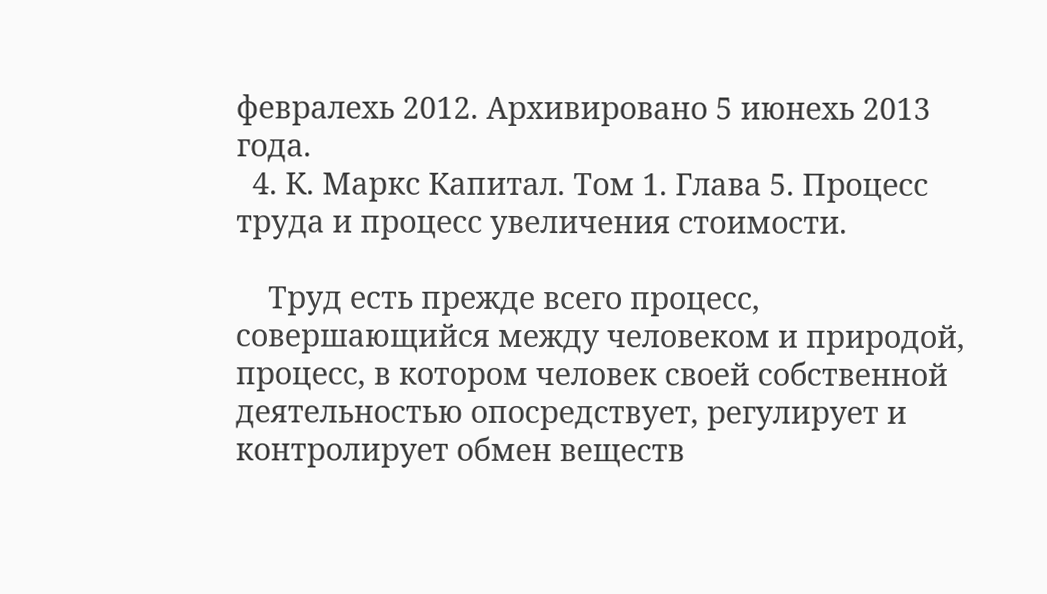февралехь 2012. Архивировано 5 июнехь 2013 года.
  4. К. Маркс Капитал. Том 1. Глава 5. Процесс труда и процесс увеличения стоимости.

    Труд есть прежде всего процесс, совершающийся между человеком и природой, процесс, в котором человек своей собственной деятельностью опосредствует, регулирует и контролирует обмен веществ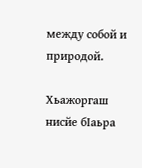между собой и природой.

Хьажоргаш нисйе бӀаьра